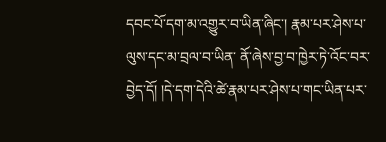དབང་པོ་དག་མ་འགྱུར་བ་ཡིན་ཞིང་། རྣམ་པར་ཤེས་པ་ལུས་དང་མ་བྲལ་བ་ཡིན་ ནོ་ཞེས་བྱ་བ་ཁྱེར་ཏེ་འོང་བར་བྱེད་དོ། །དེ་དག་དེའི་ཚེ་རྣམ་པར་ཤེས་པ་གང་ཡིན་པར་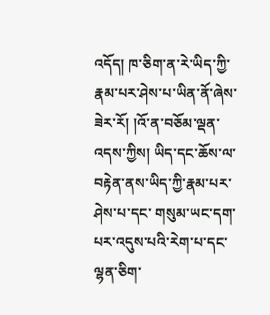འདོད། ཁ་ཅིག་ན་རེ་ཡིད་ཀྱི་རྣམ་པར་ཤེས་པ་ཡིན་ནོ་ཞེས་ཟེར་རོ། །འོ་ན་བཅོམ་ལྡན་འདས་ཀྱིས། ཡིད་དང་ཆོས་ལ་བརྟེན་ནས་ཡིད་ཀྱི་རྣམ་པར་ཤེས་པ་དང་ གསུམ་ཡང་དག་པར་འདུས་པའི་རེག་པ་དང་ལྷན་ཅིག་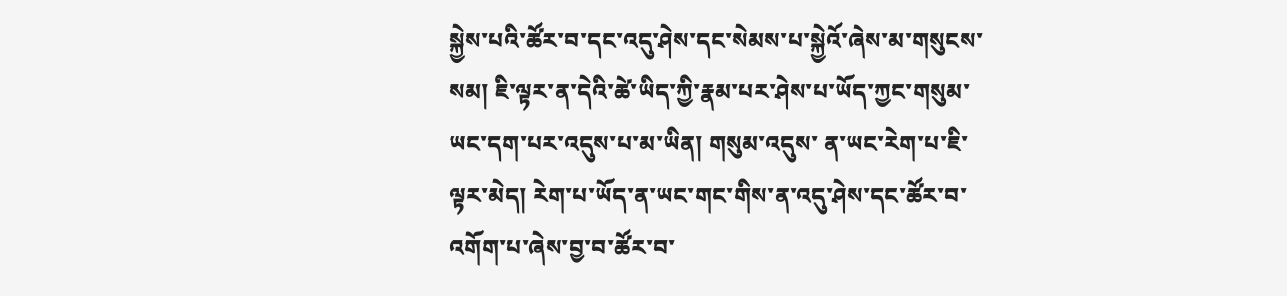སྐྱེས་པའི་ཚོར་བ་དང་འདུ་ཤེས་དང་སེམས་པ་སྐྱེའོ་ཞེས་མ་གསུངས་སམ། ཇི་ལྟར་ན་དེའི་ཚེ་ཡིད་ཀྱི་རྣམ་པར་ཤེས་པ་ཡོད་ཀྱང་གསུམ་ཡང་དག་པར་འདུས་པ་མ་ཡིན། གསུམ་འདུས་ ན་ཡང་རེག་པ་ཇི་ལྟར་མེད། རེག་པ་ཡོད་ན་ཡང་གང་གིས་ན་འདུ་ཤེས་དང་ཚོར་བ་འགོག་པ་ཞེས་བྱ་བ་ཚོར་བ་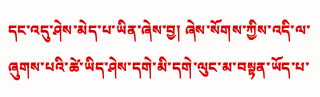དང་འདུ་ཤེས་མེད་པ་ཡིན་ཞེས་བྱ། ཞེས་སོགས་ཀྱིས་འདི་ལ་ཞུགས་པའི་ཚེ་ཡིད་ཤེས་དགེ་མི་དགེ་ལུང་མ་བསྟན་ཡོད་པ་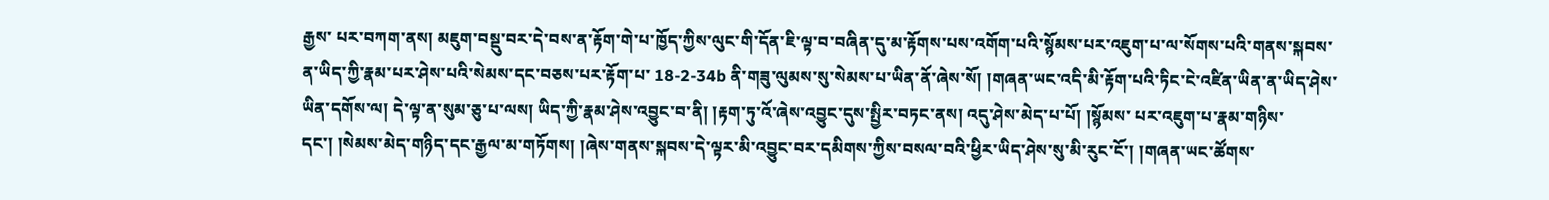རྒྱས་ པར་བཀག་ནས། མཇུག་བསྡུ་བར་དེ་བས་ན་རྟོག་གེ་པ་ཁྱོད་ཀྱིས་ལུང་གི་དོན་ཇི་ལྟ་བ་བཞིན་དུ་མ་རྟོགས་པས་འགོག་པའི་སྙོམས་པར་འཇུག་པ་ལ་སོགས་པའི་གནས་སྐབས་ན་ཡིད་ཀྱི་རྣམ་པར་ཤེས་པའི་སེམས་དང་བཅས་པར་རྟོག་པ་ 18-2-34b ནི་གཟུ་ལུམས་སུ་སེམས་པ་ཡིན་ནོ་ཞེས་སོ། །གཞན་ཡང་འདི་མི་རྟོག་པའི་ཏིང་ངེ་འཛིན་ཡིན་ན་ཡིད་ཤེས་ཡིན་དགོས་ལ། དེ་ལྟ་ན་སུམ་ཅུ་པ་ལས། ཡིད་ཀྱི་རྣམ་ཤེས་འབྱུང་བ་ནི། །རྟག་ཏུ་འོ་ཞེས་འབྱུང་དུས་སྤྱིར་བཏང་ནས། འདུ་ཤེས་མེད་པ་པོ། །སྙོམས་ པར་འཇུག་པ་རྣམ་གཉིས་དང་། །སེམས་མེད་གཉིད་དང་རྒྱལ་མ་གཏོགས། །ཞེས་གནས་སྐབས་དེ་ལྟར་མི་འབྱུང་བར་དམིགས་ཀྱིས་བསལ་བའི་ཕྱིར་ཡིད་ཤེས་སུ་མི་རུང་ངོ་། །གཞན་ཡང་ཚོགས་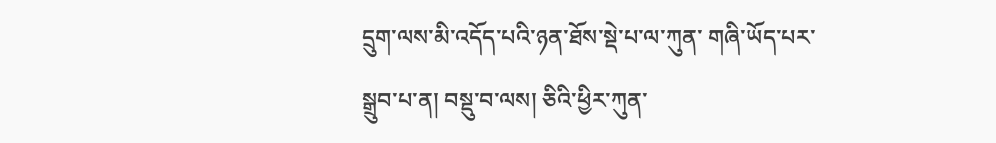དྲུག་ལས་མི་འདོད་པའི་ཉན་ཐོས་སྡེ་པ་ལ་ཀུན་ གཞི་ཡོད་པར་སྒྲུབ་པ་ན། བསྡུ་བ་ལས། ཅིའི་ཕྱིར་ཀུན་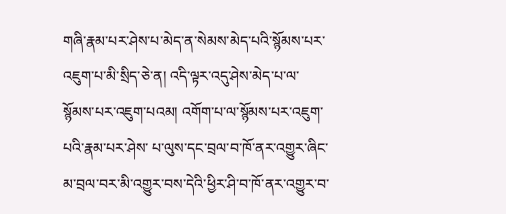གཞི་རྣམ་པར་ཤེས་པ་མེད་ན་སེམས་མེད་པའི་སྙོམས་པར་འཇུག་པ་མི་སྲིད་ཅེ་ན། འདི་ལྟར་འདུ་ཤེས་མེད་པ་ལ་སྙོམས་པར་འཇུག་པའམ། འགོག་པ་ལ་སྙོམས་པར་འཇུག་པའི་རྣམ་པར་ཤེས་ པ་ལུས་དང་བྲལ་བ་ཁོ་ནར་འགྱུར་ཞིང་མ་བྲལ་བར་མི་འགྱུར་བས་དེའི་ཕྱིར་ཤི་བ་ཁོ་ནར་འགྱུར་བ་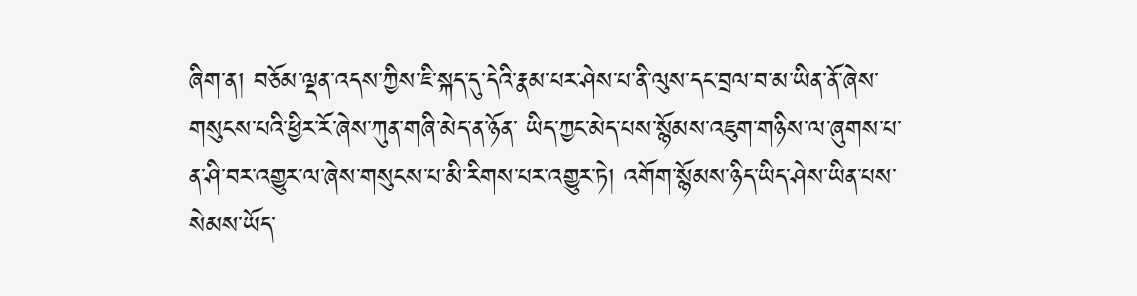ཞིག་ན། བཅོམ་ལྡན་འདས་ཀྱིས་ཇི་སྐད་དུ་དེའི་རྣམ་པར་ཤེས་པ་ནི་ལུས་དང་བྲལ་བ་མ་ཡིན་ནོ་ཞེས་གསུངས་པའི་ཕྱིར་རོ་ཞེས་ཀུན་གཞི་མེད་ན་ཉོན་ ཡིད་ཀྱང་མེད་པས་སྙོམས་འཇུག་གཉིས་ལ་ཞུགས་པ་ན་ཤི་བར་འགྱུར་ལ་ཞེས་གསུངས་པ་མི་རིགས་པར་འགྱུར་ཏེ། འགོག་སྙོམས་ཉིད་ཡིད་ཤེས་ཡིན་པས་སེམས་ཡོད་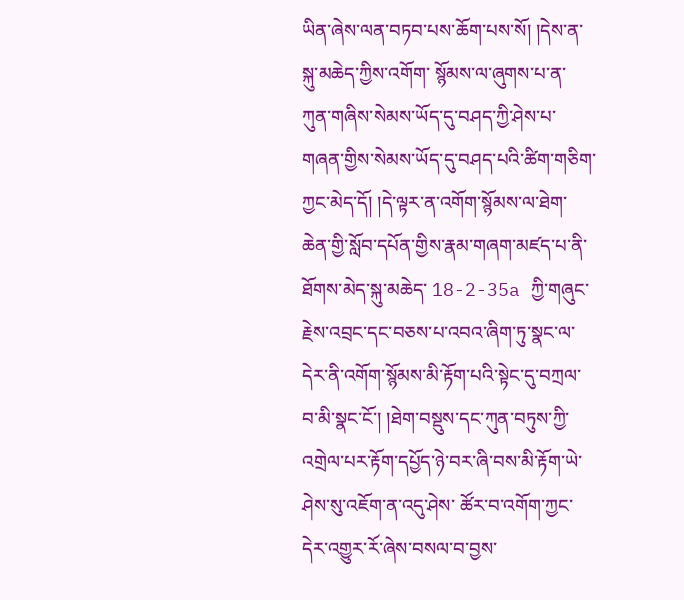ཡིན་ཞེས་ལན་བཏབ་པས་ཆོག་པས་སོ། །དེས་ན་སྐུ་མཆེད་ཀྱིས་འགོག་ སྙོམས་ལ་ཞུགས་པ་ན་ཀུན་གཞིས་སེམས་ཡོད་དུ་བཤད་ཀྱི་ཤེས་པ་གཞན་གྱིས་སེམས་ཡོད་དུ་བཤད་པའི་ཚིག་གཅིག་ཀྱང་མེད་དོ། །དེ་ལྟར་ན་འགོག་སྙོམས་ལ་ཐེག་ཆེན་གྱི་སློབ་དཔོན་གྱིས་རྣམ་གཞག་མཛད་པ་ནི་ཐོགས་མེད་སྐུ་མཆེད་ 18-2-35a ཀྱི་གཞུང་རྗེས་འབྲང་དང་བཅས་པ་འབའ་ཞིག་ཏུ་སྣང་ལ་དེར་ནི་འགོག་སྙོམས་མི་རྟོག་པའི་སྟེང་དུ་བཀྲལ་བ་མི་སྣང་ངོ་། །ཐེག་བསྡུས་དང་ཀུན་བཏུས་ཀྱི་འགྲེལ་པར་རྟོག་དཔྱོད་ཉེ་བར་ཞི་བས་མི་རྟོག་ཡེ་ཤེས་སུ་འཇོག་ན་འདུ་ཤེས་ ཚོར་བ་འགོག་ཀྱང་དེར་འགྱུར་རོ་ཞེས་བསལ་བ་བྱས་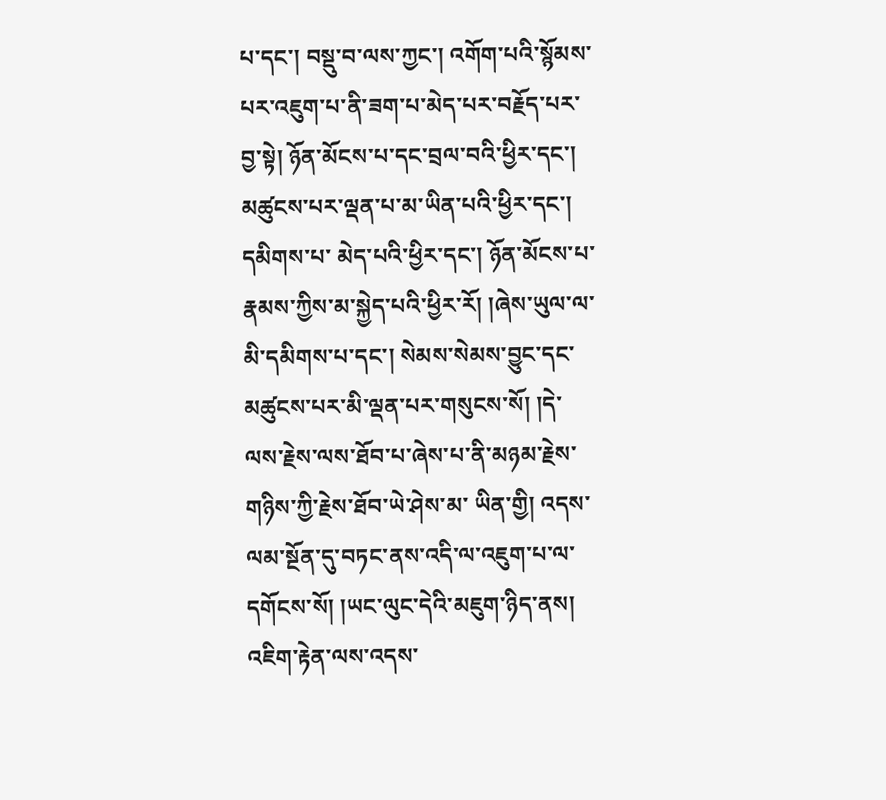པ་དང་། བསྡུ་བ་ལས་ཀྱང་། འགོག་པའི་སྙོམས་པར་འཇུག་པ་ནི་ཟག་པ་མེད་པར་བརྗོད་པར་བྱ་སྟེ། ཉོན་མོངས་པ་དང་བྲལ་བའི་ཕྱིར་དང་། མཚུངས་པར་ལྡན་པ་མ་ཡིན་པའི་ཕྱིར་དང་། དམིགས་པ་ མེད་པའི་ཕྱིར་དང་། ཉོན་མོངས་པ་རྣམས་ཀྱིས་མ་སྐྱེད་པའི་ཕྱིར་རོ། །ཞེས་ཡུལ་ལ་མི་དམིགས་པ་དང་། སེམས་སེམས་བྱུང་དང་མཚུངས་པར་མི་ལྡན་པར་གསུངས་སོ། །དེ་ལས་རྗེས་ལས་ཐོབ་པ་ཞེས་པ་ནི་མཉམ་རྗེས་གཉིས་ཀྱི་རྗེས་ཐོབ་ཡེ་ཤེས་མ་ ཡིན་གྱི། འདས་ལམ་སྔོན་དུ་བཏང་ནས་འདི་ལ་འཇུག་པ་ལ་དགོངས་སོ། །ཡང་ལུང་དེའི་མཇུག་ཉིད་ནས། འཇིག་རྟེན་ལས་འདས་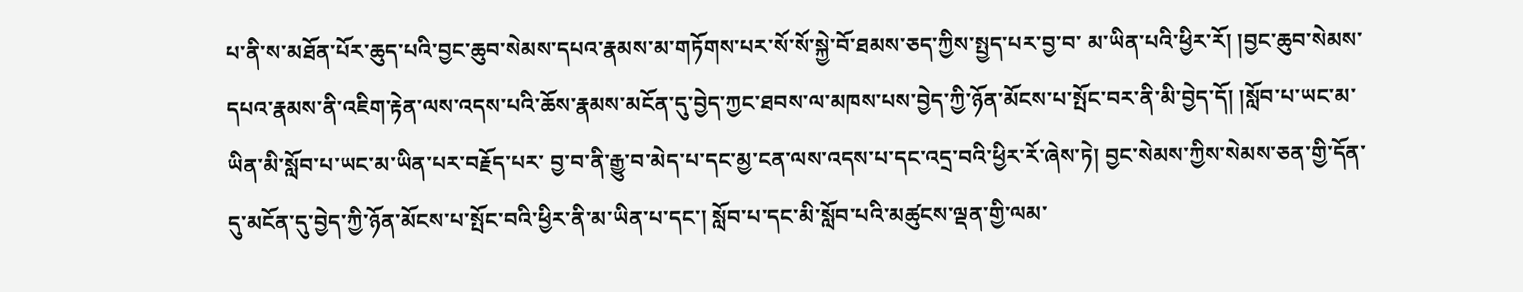པ་ནི་ས་མཐོན་པོར་ཆུད་པའི་བྱང་ཆུབ་སེམས་དཔའ་རྣམས་མ་གཏོགས་པར་སོ་སོ་སྐྱེ་བོ་ཐམས་ཅད་ཀྱིས་སྤྱད་པར་བྱ་བ་ མ་ཡིན་པའི་ཕྱིར་རོ། །བྱང་ཆུབ་སེམས་དཔའ་རྣམས་ནི་འཇིག་རྟེན་ལས་འདས་པའི་ཆོས་རྣམས་མངོན་དུ་བྱེད་ཀྱང་ཐབས་ལ་མཁས་པས་བྱེད་ཀྱི་ཉོན་མོངས་པ་སྤོང་བར་ནི་མི་བྱེད་དོ། །སློབ་པ་ཡང་མ་ཡིན་མི་སློབ་པ་ཡང་མ་ཡིན་པར་བརྗོད་པར་ བྱ་བ་ནི་རྒྱུ་བ་མེད་པ་དང་མྱ་ངན་ལས་འདས་པ་དང་འདྲ་བའི་ཕྱིར་རོ་ཞེས་ཏེ། བྱང་སེམས་ཀྱིས་སེམས་ཅན་གྱི་དོན་དུ་མངོན་དུ་བྱེད་ཀྱི་ཉོན་མོངས་པ་སྤོང་བའི་ཕྱིར་ནི་མ་ཡིན་པ་དང་། སློབ་པ་དང་མི་སློབ་པའི་མཚུངས་ལྡན་གྱི་ལམ་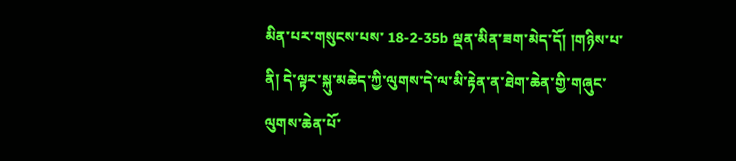མིན་པར་གསུངས་པས་ 18-2-35b ལྡན་མིན་ཟག་མེད་དོ། །གཉིས་པ་ནི། དེ་ལྟར་སྐུ་མཆེད་ཀྱི་ལུགས་དེ་ལ་མི་རྟེན་ན་ཐེག་ཆེན་གྱི་གཞུང་ལུགས་ཆེན་པོ་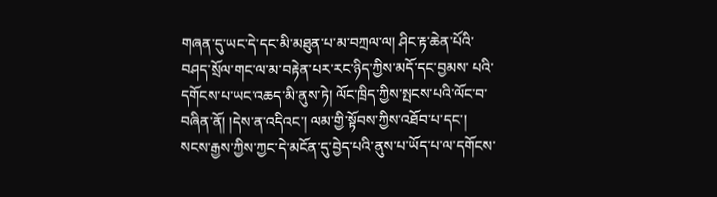གཞན་དུ་ཡང་དེ་དང་མི་མཐུན་པ་མ་བཀྲལ་ལ། ཤིང་རྟ་ཆེན་པོའི་བཤད་སྲོལ་གང་ལ་མ་བརྟེན་པར་རང་ཉིད་ཀྱིས་མདོ་དང་བྱམས་ པའི་དགོངས་པ་ཡང་འཆད་མི་ནུས་ཏེ། ལོང་ཁྲིད་ཀྱིས་སྤངས་པའི་ལོང་བ་བཞིན་ནོ། །དེས་ན་འདིའང་། ལམ་གྱི་སྟོབས་ཀྱིས་འཐོབ་པ་དང་། སངས་རྒྱས་ཀྱིས་ཀྱང་དེ་མངོན་དུ་བྱེད་པའི་ནུས་པ་ཡོད་པ་ལ་དགོངས་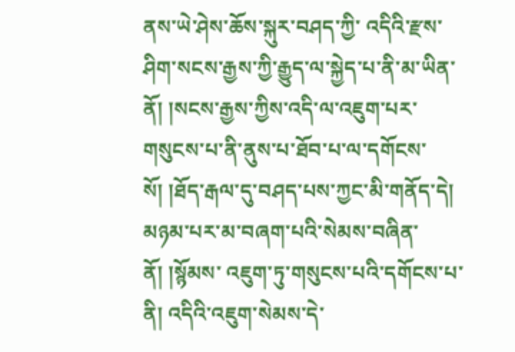ནས་ཡེ་ཤེས་ཆོས་སྐུར་བཤད་ཀྱི་ འདིའི་རྫས་ཤིག་སངས་རྒྱས་ཀྱི་རྒྱུད་ལ་སྐྱེད་པ་ནི་མ་ཡིན་ནོ། །སངས་རྒྱས་ཀྱིས་འདི་ལ་འཇུག་པར་གསུངས་པ་ནི་ནུས་པ་ཐོབ་པ་ལ་དགོངས་སོ། །ཐོད་རྒལ་དུ་བཤད་པས་ཀྱང་མི་གནོད་དེ། མཉམ་པར་མ་བཞག་པའི་སེམས་བཞིན་ནོ། །སྙོམས་ འཇུག་ཏུ་གསུངས་པའི་དགོངས་པ་ནི། འདིའི་འཇུག་སེམས་དེ་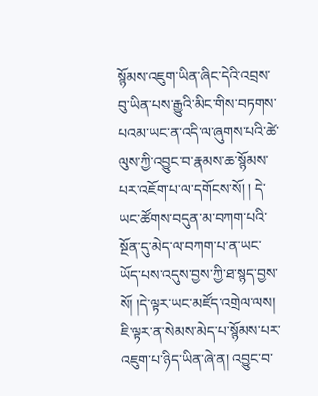སྙོམས་འཇུག་ཡིན་ཞིང་དེའི་འབྲས་བུ་ཡིན་པས་རྒྱུའི་མིང་གིས་བཏགས་པའམ་ཡང་ན་འདི་ལ་ཞུགས་པའི་ཚེ་ལུས་ཀྱི་འབྱུང་བ་རྣམས་ཆ་སྙོམས་པར་འཇོག་པ་ལ་དགོངས་སོ། ། དེ་ཡང་ཚོགས་བདུན་མ་བཀག་པའི་སྔོན་དུ་མེད་ལ་བཀག་པ་ན་ཡང་ཡོད་པས་འདུས་བྱས་ཀྱི་ཐ་སྙད་བྱས་སོ། །དེ་ལྟར་ཡང་མཛོད་འགྲེལ་ལས། ཇི་ལྟར་ན་སེམས་མེད་པ་སྙོམས་པར་འཇུག་པ་ཉིད་ཡིན་ཞེ་ན། འབྱུང་བ་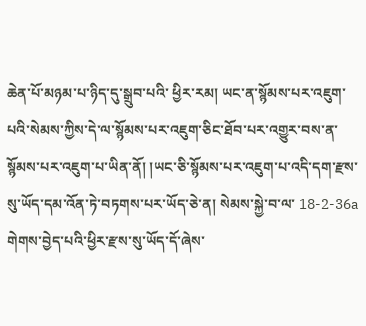ཆེན་པོ་མཉམ་པ་ཉིད་དུ་སྒྲུབ་པའི་ ཕྱིར་རམ། ཡང་ན་སྙོམས་པར་འཇུག་པའི་སེམས་ཀྱིས་དེ་ལ་སྙོམས་པར་འཇུག་ཅིང་ཐོབ་པར་འགྱུར་བས་ན་སྙོམས་པར་འཇུག་པ་ཡིན་ནོ། །ཡང་ཅི་སྙོམས་པར་འཇུག་པ་འདི་དག་རྫས་སུ་ཡོད་དམ་འོན་ཏེ་བཏགས་པར་ཡོད་ཅེ་ན། སེམས་སྐྱེ་བ་ལ་ 18-2-36a གེགས་བྱེད་པའི་ཕྱིར་རྫས་སུ་ཡོད་དོ་ཞེས་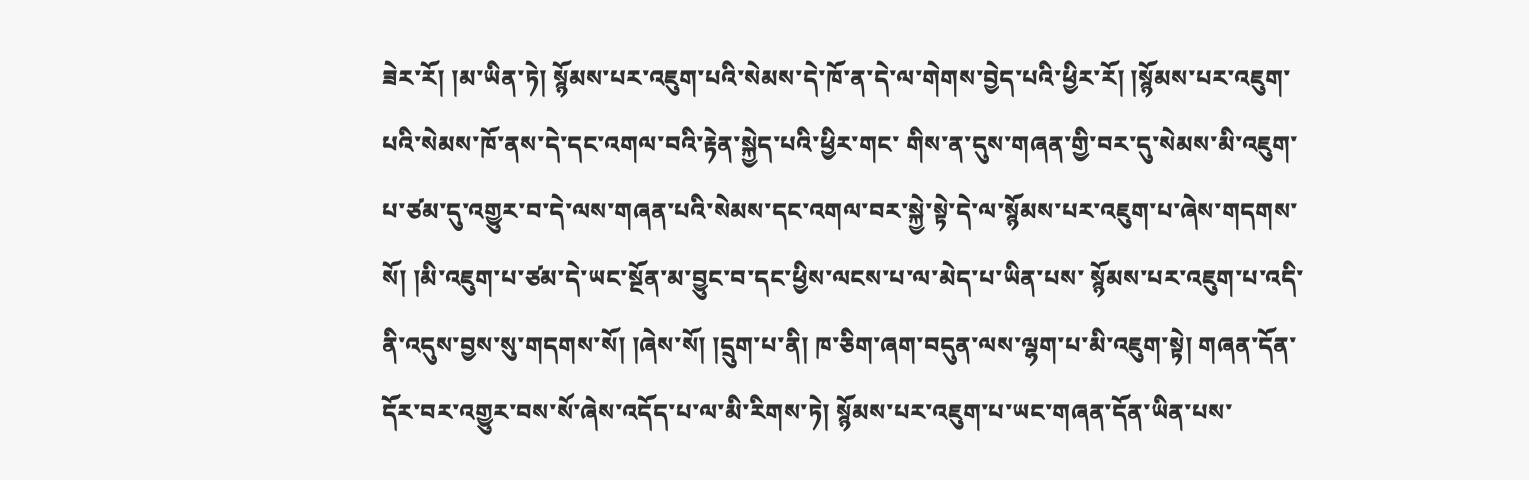ཟེར་རོ། །མ་ཡིན་ཏེ། སྙོམས་པར་འཇུག་པའི་སེམས་དེ་ཁོ་ན་དེ་ལ་གེགས་བྱེད་པའི་ཕྱིར་རོ། །སྙོམས་པར་འཇུག་པའི་སེམས་ཁོ་ནས་དེ་དང་འགལ་བའི་རྟེན་སྐྱེད་པའི་ཕྱིར་གང་ གིས་ན་དུས་གཞན་གྱི་བར་དུ་སེམས་མི་འཇུག་པ་ཙམ་དུ་འགྱུར་བ་དེ་ལས་གཞན་པའི་སེམས་དང་འགལ་བར་སྐྱེ་སྟེ་དེ་ལ་སྙོམས་པར་འཇུག་པ་ཞེས་གདགས་སོ། །མི་འཇུག་པ་ཙམ་དེ་ཡང་སྔོན་མ་བྱུང་བ་དང་ཕྱིས་ལངས་པ་ལ་མེད་པ་ཡིན་པས་ སྙོམས་པར་འཇུག་པ་འདི་ནི་འདུས་བྱས་སུ་གདགས་སོ། །ཞེས་སོ། །དྲུག་པ་ནི། ཁ་ཅིག་ཞག་བདུན་ལས་ལྷག་པ་མི་འཇུག་སྟེ། གཞན་དོན་དོར་བར་འགྱུར་བས་སོ་ཞེས་འདོད་པ་ལ་མི་རིགས་ཏེ། སྙོམས་པར་འཇུག་པ་ཡང་གཞན་དོན་ཡིན་པས་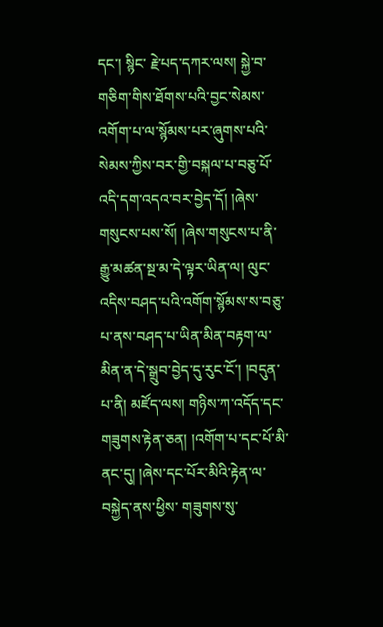དང་། སྙིང་ རྗེ་པད་དཀར་ལས། སྐྱེ་བ་གཅིག་གིས་ཐོགས་པའི་བྱང་སེམས་འགོག་པ་ལ་སྙོམས་པར་ཞུགས་པའི་སེམས་ཀྱིས་བར་གྱི་བསྐལ་པ་བཅུ་པོ་འདི་དག་འདའ་བར་བྱེད་དོ། །ཞེས་གསུངས་པས་སོ། །ཞེས་གསུངས་པ་ནི་རྒྱུ་མཚན་སྔ་མ་དེ་ལྟར་ཡིན་ལ། ལུང་འདིས་བཤད་པའི་འགོག་སྙོམས་ས་བཅུ་པ་ནས་བཤད་པ་ཡིན་མིན་བརྟག་ལ་མིན་ན་དེ་སྒྲུབ་བྱེད་དུ་རུང་ངོ་། །བདུན་པ་ནི། མཛོད་ལས། གཉིས་ཀ་འདོད་དང་གཟུགས་རྟེན་ཅན། །འགོག་པ་དང་པོ་མི་ནང་དུ། །ཞེས་དང་པོར་མིའི་རྟེན་ལ་བསྐྱེད་ནས་ཕྱིས་ གཟུགས་སུ་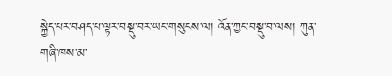སྐྱེད་པར་བཤད་པ་ལྟར་བསྡུ་བར་ཡང་གསུངས་ལ། འོན་ཀྱང་བསྡུ་བ་ལས། ཀུན་གཞི་ཁས་མ་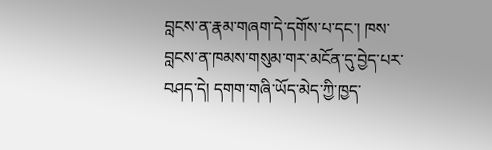བླངས་ན་རྣམ་གཞག་དེ་དགོས་པ་དང་། ཁས་བླངས་ན་ཁམས་གསུམ་གར་མངོན་དུ་བྱེད་པར་བཤད་དེ། དགག་གཞི་ཡོད་མེད་ཀྱི་ཁྱད་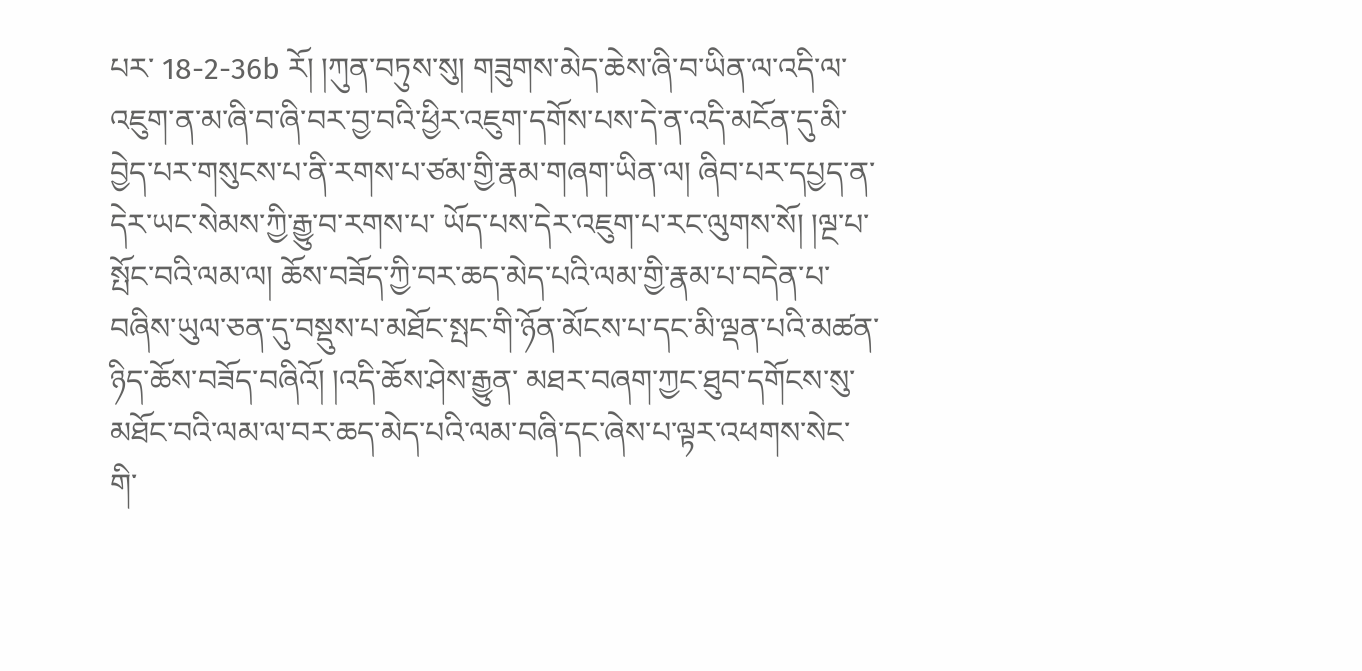པར་ 18-2-36b རོ། །ཀུན་བཏུས་སུ། གཟུགས་མེད་ཆེས་ཞི་བ་ཡིན་ལ་འདི་ལ་འཇུག་ན་མ་ཞི་བ་ཞི་བར་བྱ་བའི་ཕྱིར་འཇུག་དགོས་པས་དེ་ན་འདི་མངོན་དུ་མི་བྱེད་པར་གསུངས་པ་ནི་རགས་པ་ཙམ་གྱི་རྣམ་གཞག་ཡིན་ལ། ཞིབ་པར་དཔྱད་ན་དེར་ཡང་སེམས་ཀྱི་རྒྱུ་བ་རགས་པ་ ཡོད་པས་དེར་འཇུག་པ་རང་ལུགས་སོ། །ལྔ་པ་སྤོང་བའི་ལམ་ལ། ཆོས་བཟོད་ཀྱི་བར་ཆད་མེད་པའི་ལམ་གྱི་རྣམ་པ་བདེན་པ་བཞིས་ཡུལ་ཅན་དུ་བསྡུས་པ་མཐོང་སྤང་གི་ཉོན་མོངས་པ་དང་མི་ལྡན་པའི་མཚན་ཉིད་ཆོས་བཟོད་བཞིའོ། །འདི་ཆོས་ཤེས་རྒྱུན་ མཐར་བཞག་ཀྱང་ཐུབ་དགོངས་སུ་མཐོང་བའི་ལམ་ལ་བར་ཆད་མེད་པའི་ལམ་བཞི་དང་ཞེས་པ་ལྟར་འཕགས་སེང་གི་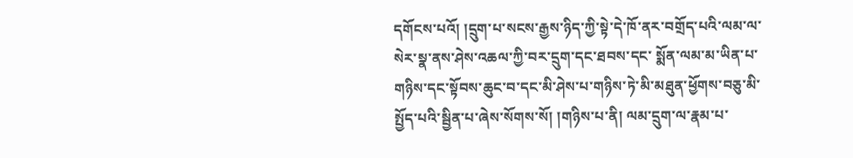དགོངས་པའོ། །དྲུག་པ་སངས་རྒྱས་ཉིད་ཀྱི་སྟེ་དེ་ཁོ་ནར་བགྲོད་པའི་ལམ་ལ་སེར་སྣ་ནས་ཤེས་འཆལ་ཀྱི་བར་དྲུག་དང་ཐབས་དང་ སྨོན་ལམ་མ་ཡིན་པ་གཉིས་དང་སྟོབས་ཆུང་བ་དང་མི་ཤེས་པ་གཉིས་ཏེ་མི་མཐུན་ཕྱོགས་བཅུ་མི་སྤྱོད་པའི་སྦྱིན་པ་ཞེས་སོགས་སོ། །གཉིས་པ་ནི། ལམ་དྲུག་ལ་རྣམ་པ་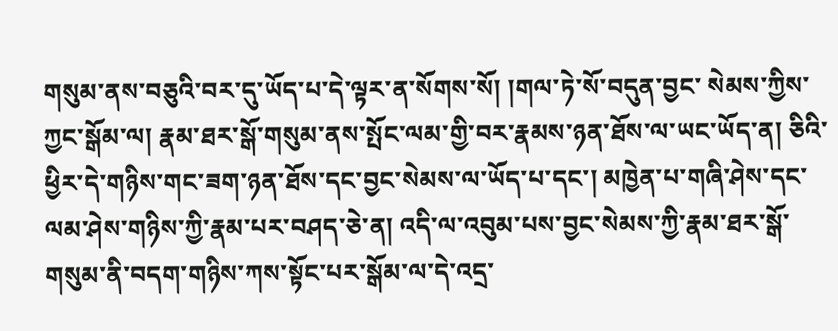གསུམ་ནས་བཅུའི་བར་དུ་ཡོད་པ་དེ་ལྟར་ན་སོགས་སོ། །གལ་ཏེ་སོ་བདུན་བྱང་ སེམས་ཀྱིས་ཀྱང་སྒོམ་ལ། རྣམ་ཐར་སྒོ་གསུམ་ནས་སྤོང་ལམ་གྱི་བར་རྣམས་ཉན་ཐོས་ལ་ཡང་ཡོད་ན། ཅིའི་ཕྱིར་དེ་གཉིས་གང་ཟག་ཉན་ཐོས་དང་བྱང་སེམས་ལ་ཡོད་པ་དང་། མཁྱེན་པ་གཞི་ཤེས་དང་ལམ་ཤེས་གཉིས་ཀྱི་རྣམ་པར་བཤད་ཅེ་ན། འདི་ལ་འབུམ་པས་བྱང་སེམས་ཀྱི་རྣམ་ཐར་སྒོ་གསུམ་ནི་བདག་གཉིས་ཀས་སྟོང་པར་སྒོམ་ལ་དེ་འདྲ་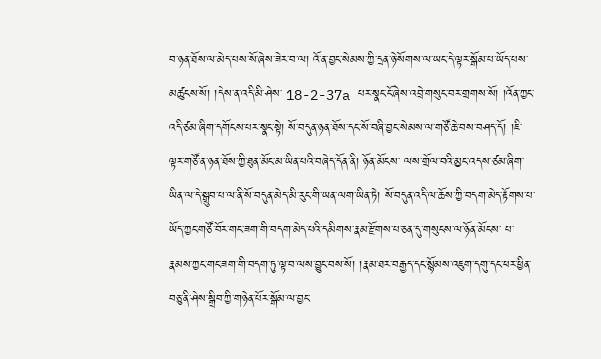བ་ཉན་ཐོས་ལ་མེད་པས་སོ་ཞེས་ཟེར་བ་ལ། འོ་ན་བྱང་སེམས་ཀྱི་དྲན་ཉེ་སོགས་ལ་ཡང་དེ་ལྟར་སྒོམ་པ་ཡོད་པས་མཚུངས་སོ། །དེས་ན་འདི་མི་ཤེས་ 18-2-37a པར་སྣང་ངོ་ཞེས་འབྲེ་གསུང་བར་གྲགས་སོ། །འོན་ཀྱང་འདི་ཙམ་ཞིག་དགོངས་པར་སྣང་སྟེ། སོ་བདུན་ཉན་ཐོས་དང་སོ་བཞི་བྱང་སེམས་ལ་གཙོ་ཆེ་བས་བཤད་དོ། །ཇི་ལྟར་གཙོ་ན་ཉན་ཐོས་ཀྱི་ཐུན་མོང་མ་ཡིན་པའི་བཞེད་དོན་ནི། ཉོན་མོངས་ ལས་གྲོལ་བའི་མྱང་འདས་ཙམ་ཞིག་ཡིན་ལ་དེ་སྒྲུབ་པ་ལ་ནི་སོ་བདུན་མེད་མི་རུང་གི་ཡན་ལག་ཡིན་ཏེ། སོ་བདུན་འདི་ལ་ཆོས་ཀྱི་བདག་མེད་རྟོགས་པ་ཡོད་ཀྱང་གཙོ་བོར་གང་ཟག་གི་བདག་མེད་པའི་དམིགས་རྣམ་རྫོགས་པ་ཅན་དུ་གསུངས་ལ་ཉོན་མོངས་ པ་རྣམས་ཀྱང་གང་ཟག་གི་བདག་ཏུ་ལྟ་བ་ལས་བྱུང་བས་སོ། །རྣམ་ཐར་བརྒྱད་དང་སྙོམས་འཇུག་དགུ་དང་ཕར་ཕྱིན་བཅུ་ནི་ཤེས་སྒྲིབ་ཀྱི་གཉེན་པོར་སྒོམ་ལ་བྱང་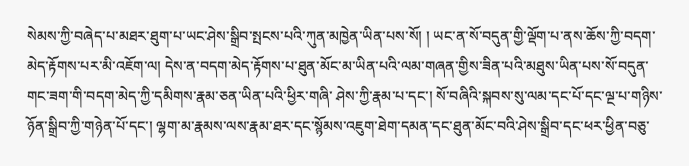སེམས་ཀྱི་བཞེད་པ་མཐར་ཐུག་པ་ཡང་ཤེས་སྒྲིབ་སྤངས་པའི་ཀུན་མཁྱེན་ཡིན་པས་སོ། ། ཡང་ན་སོ་བདུན་གྱི་ལྡོག་པ་ནས་ཆོས་ཀྱི་བདག་མེད་རྟོགས་པར་མི་འཇོག་ལ། དེས་ན་བདག་མེད་རྟོགས་པ་ཐུན་མོང་མ་ཡིན་པའི་ལམ་གཞན་གྱིས་ཟིན་པའི་མཐུས་ཡིན་པས་སོ་བདུན་གང་ཟག་གི་བདག་མེད་ཀྱི་དམིགས་རྣམ་ཅན་ཡིན་པའི་ཕྱིར་གཞི་ ཤེས་ཀྱི་རྣམ་པ་དང་། སོ་བཞིའི་སྐབས་སུ་ལམ་དང་པོ་དང་ལྔ་པ་གཉིས་ཉོན་སྒྲིབ་ཀྱི་གཉེན་པོ་དང་། ལྷག་མ་རྣམས་ལས་རྣམ་ཐར་དང་སྙོམས་འཇུག་ཐེག་དམན་དང་ཐུན་མོང་བའི་ཤེས་སྒྲིབ་དང་ཕར་ཕྱིན་བཅུ་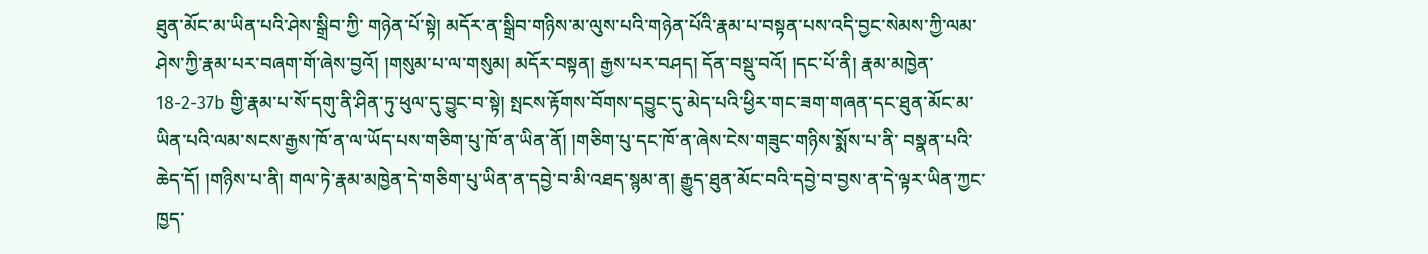ཐུན་མོང་མ་ཡིན་པའི་ཤེས་སྒྲིབ་ཀྱི་ གཉེན་པོ་སྟེ། མདོར་ན་སྒྲིབ་གཉིས་མ་ལུས་པའི་གཉེན་པོའི་རྣམ་པ་བསྟན་པས་འདི་བྱང་སེམས་ཀྱི་ལམ་ཤེས་ཀྱི་རྣམ་པར་བཞག་གོ་ཞེས་བྱའོ། །གསུམ་པ་ལ་གསུམ། མདོར་བསྟན། རྒྱས་པར་བཤད། དོན་བསྡུ་བའོ། །དང་པོ་ནི། རྣམ་མཁྱེན་ 18-2-37b གྱི་རྣམ་པ་སོ་དགུ་ནི་ཤིན་ཏུ་ཕུལ་དུ་བྱུང་བ་སྟེ། སྤངས་རྟོགས་བོགས་དབྱུང་དུ་མེད་པའི་ཕྱིར་གང་ཟག་གཞན་དང་ཐུན་མོང་མ་ཡིན་པའི་ལམ་སངས་རྒྱས་ཁོ་ན་ལ་ཡོད་པས་གཅིག་པུ་ཁོ་ན་ཡིན་ནོ། །གཅིག་པུ་དང་ཁོ་ན་ཞེས་ངེས་གཟུང་གཉིས་སྨོས་པ་ནི་ བསྣན་པའི་ཆེད་དོ། །གཉིས་པ་ནི། གལ་ཏེ་རྣམ་མཁྱེན་དེ་གཅིག་པུ་ཡིན་ན་དབྱེ་བ་མི་འཐད་སྙམ་ན། རྒྱུད་ཐུན་མོང་བའི་དབྱེ་བ་བྱས་ན་དེ་ལྟར་ཡིན་ཀྱང་ཁྱད་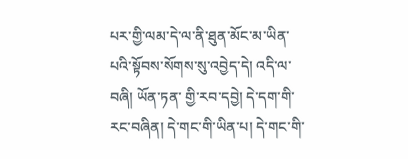པར་གྱི་ལམ་དེ་ལ་ནི་ཐུན་མོང་མ་ཡིན་པའི་སྟོབས་སོགས་སུ་འབྱེད་དེ། འདི་ལ་བཞི། ཡོན་ཏན་ གྱི་རབ་དབྱེ། དེ་དག་གི་རང་བཞིན། དེ་གང་གི་ཡིན་པ། དེ་གང་གི་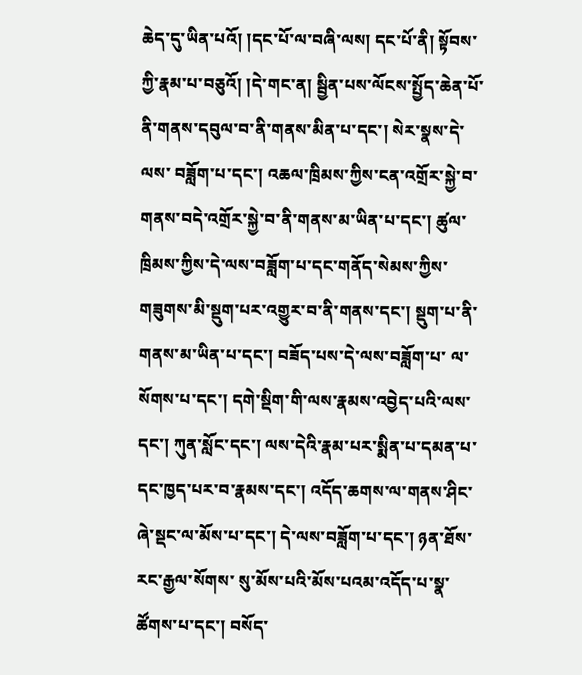ཆེད་དུ་ཡིན་པའོ། །དང་པོ་ལ་བཞི་ལས། དང་པོ་ནི། སྟོབས་ཀྱི་རྣམ་པ་བཅུའོ། །དེ་གང་ན། སྦྱིན་པས་ལོངས་སྤྱོད་ཆེན་པོ་ནི་གནས་དབུལ་བ་ནི་གནས་མིན་པ་དང་། སེར་སྣས་དེ་ལས་ བཟློག་པ་དང་། འཆལ་ཁྲིམས་ཀྱིས་ངན་འགྲོར་སྐྱེ་བ་གནས་བདེ་འགྲོར་སྐྱེ་བ་ནི་གནས་མ་ཡིན་པ་དང་། ཚུལ་ཁྲིམས་ཀྱིས་དེ་ལས་བཟློག་པ་དང་གནོད་སེམས་ཀྱིས་གཟུགས་མི་སྡུག་པར་འགྱུར་བ་ནི་གནས་དང་། སྡུག་པ་ནི་གནས་མ་ཡིན་པ་དང་། བཟོད་པས་དེ་ལས་བཟློག་པ་ ལ་སོགས་པ་དང་། དགེ་སྡིག་གི་ལས་རྣམས་འབྱེད་པའི་ལས་དང་། ཀུན་སློང་དང་། ལས་དེའི་རྣམ་པར་སྨིན་པ་དམན་པ་དང་ཁྱད་པར་བ་རྣམས་དང་། འདོད་ཆགས་ལ་གནས་ཤིང་ཞེ་སྡང་ལ་མོས་པ་དང་། དེ་ལས་བཟློག་པ་དང་། ཉན་ཐོས་རང་རྒྱལ་སོགས་ སུ་མོས་པའི་མོས་པའམ་འདོད་པ་སྣ་ཚོགས་པ་དང་། བསོད་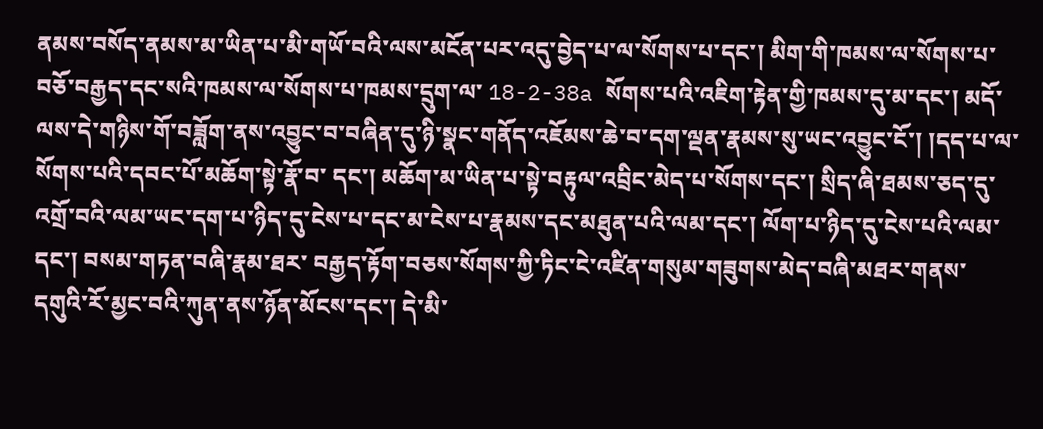ནམས་བསོད་ནམས་མ་ཡིན་པ་མི་གཡོ་བའི་ལས་མངོན་པར་འདུ་བྱེད་པ་ལ་སོགས་པ་དང་། མིག་གི་ཁམས་ལ་སོགས་པ་བཅོ་བརྒྱད་དང་སའི་ཁམས་ལ་སོགས་པ་ཁམས་དྲུག་ལ་ 18-2-38a སོགས་པའི་འཇིག་རྟེན་གྱི་ཁམས་དུ་མ་དང་། མདོ་ལས་དེ་གཉིས་གོ་བཟློག་ནས་འབྱུང་བ་བཞིན་དུ་ཉི་སྣང་གནོད་འཇོམས་ཆེ་བ་དག་ལྡན་རྣམས་སུ་ཡང་འབྱུང་ངོ་། །དད་པ་ལ་སོགས་པའི་དབང་པོ་མཆོག་སྟེ་རྣོ་བ་ དང་། མཆོག་མ་ཡིན་པ་སྟེ་བརྟུལ་འབྲིང་མེད་པ་སོགས་དང་། སྲིད་ཞི་ཐམས་ཅད་དུ་འགྲོ་བའི་ལམ་ཡང་དག་པ་ཉིད་དུ་ངེས་པ་དང་མ་ངེས་པ་རྣམས་དང་མཐུན་པའི་ལམ་དང་། ལོག་པ་ཉིད་དུ་ངེས་པའི་ལམ་དང་། བསམ་གཏན་བཞི་རྣམ་ཐར་ བརྒྱད་རྟོག་བཅས་སོགས་ཀྱི་ཏིང་ངེ་འཛིན་གསུམ་གཟུགས་མེད་བཞི་མཐར་གནས་དགུའི་རོ་མྱང་བའི་ཀུན་ནས་ཉོན་མོངས་དང་། དེ་མི་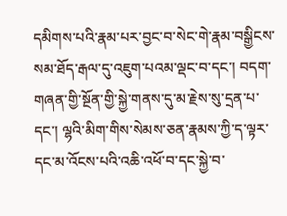དམིགས་པའི་རྣམ་པར་བྱང་བ་སེང་གེ་རྣམ་བསྒྱིངས་སམ་ཐོད་རྒལ་དུ་འཇུག་པའམ་ལྡང་བ་དང་། བདག་གཞན་གྱི་སྔོན་གྱི་སྐྱེ་གནས་དུ་མ་རྗེས་སུ་དྲན་པ་དང་། ལྷའི་མིག་གིས་སེམས་ཅན་རྣམས་ཀྱི་ད་ལྟར་དང་མ་འོངས་པའི་འཆི་འཕོ་བ་དང་སྐྱེ་བ་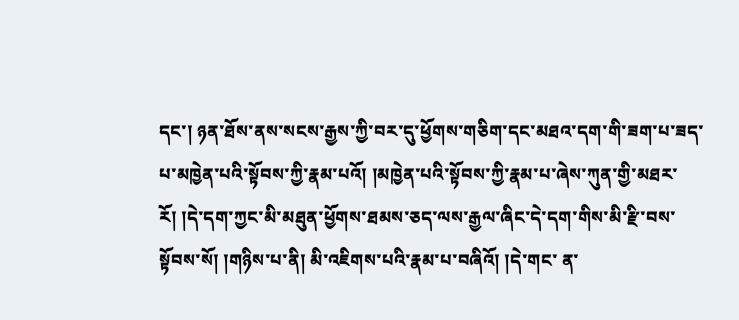དང་། ཉན་ཐོས་ནས་སངས་རྒྱས་ཀྱི་བར་དུ་ཕྱོགས་གཅིག་དང་མཐའ་དག་གི་ཟག་པ་ཟད་ པ་མཁྱེན་པའི་སྟོབས་ཀྱི་རྣམ་པའོ། །མཁྱེན་པའི་སྟོབས་ཀྱི་རྣམ་པ་ཞེས་ཀུན་གྱི་མཐར་རོ། །དེ་དག་ཀྱང་མི་མཐུན་ཕྱོགས་ཐམས་ཅད་ལས་རྒྱལ་ཞིང་དེ་དག་གིས་མི་རྫི་བས་སྟོབས་སོ། །གཉིས་པ་ནི། མི་འཇིགས་པའི་རྣམ་པ་བཞིའོ། །དེ་གང་ ན་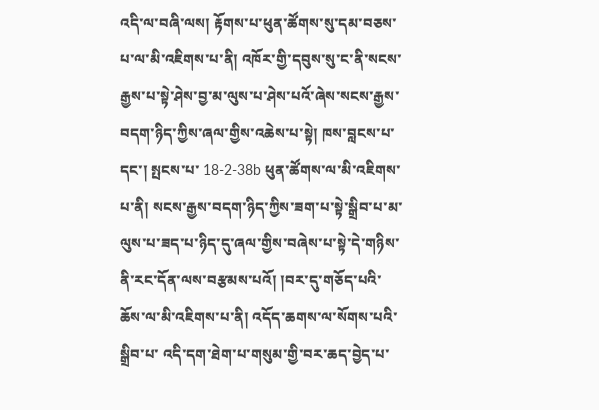འདི་ལ་བཞི་ལས། རྟོགས་པ་ཕུན་ཚོགས་སུ་དམ་བཅས་པ་ལ་མི་འཇིགས་པ་ནི། འཁོར་གྱི་དབུས་སུ་ང་ནི་སངས་རྒྱས་པ་སྟེ་ཤེས་བྱ་མ་ལུས་པ་ཤེས་པའོ་ཞེས་སངས་རྒྱས་བདག་ཉིད་ཀྱིས་ཞལ་གྱིས་འཆེས་པ་སྟེ། ཁས་བླངས་པ་དང་། སྤངས་པ་ 18-2-38b ཕུན་ཚོགས་ལ་མི་འཇིགས་པ་ནི། སངས་རྒྱས་བདག་ཉིད་ཀྱིས་ཟག་པ་སྟེ་སྒྲིབ་པ་མ་ལུས་པ་ཟད་པ་ཉིད་དུ་ཞལ་གྱིས་བཞེས་པ་སྟེ་དེ་གཉིས་ནི་རང་དོན་ལས་བརྩམས་པའོ། །བར་དུ་གཅོད་པའི་ཆོས་ལ་མི་འཇིགས་པ་ནི། འདོད་ཆགས་ལ་སོགས་པའི་སྒྲིབ་པ་ འདི་དག་ཐེག་པ་གསུམ་གྱི་བར་ཆད་བྱེད་པ་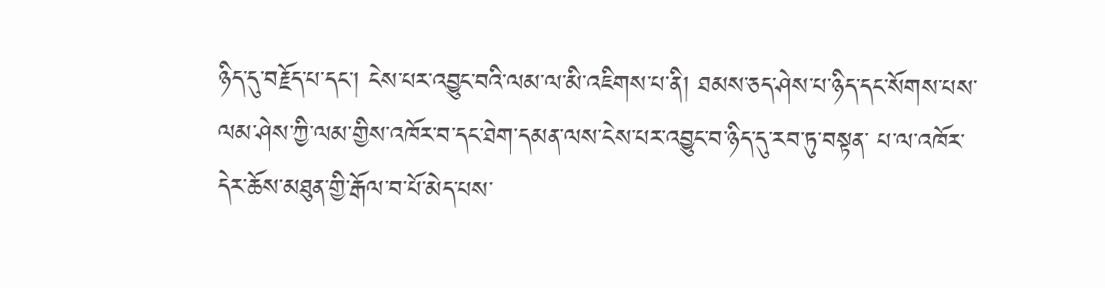ཉིད་དུ་བརྗོད་པ་དང་། ངེས་པར་འབྱུང་བའི་ལམ་ལ་མི་འཇིགས་པ་ནི། ཐམས་ཅད་ཤེས་པ་ཉིད་དང་སོགས་པས་ལམ་ཤེས་ཀྱི་ལམ་གྱིས་འཁོར་བ་དང་ཐེག་དམན་ལས་ངེས་པར་འབྱུང་བ་ཉིད་དུ་རབ་ཏུ་བསྟན་ པ་ལ་འཁོར་དེར་ཆོས་མཐུན་གྱི་རྒོལ་བ་པོ་མེད་པས་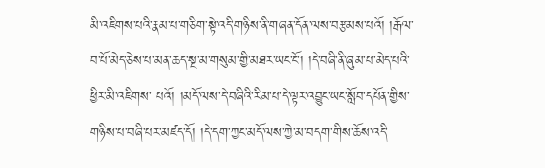མི་འཇིགས་པའི་རྣམ་པ་གཅིག་སྟེ་འདི་གཉིས་ནི་གཞན་དོན་ལས་བརྩམས་པའོ། །རྒོལ་བ་པོ་མེད་ཅེས་པ་མན་ཆད་སྔ་མ་གསུམ་གྱི་མཐར་ཡང་ངོ་། །དེ་བཞི་ནི་ཞུམ་པ་མེད་པའི་ཕྱིར་མི་འཇིགས་ པའོ། །མདོ་ལས་དེ་བཞིའི་རིམ་པ་དེ་ལྟར་འབྱུང་ཡང་སློབ་དཔོན་གྱིས་གཉིས་པ་བཞི་པར་མཛད་དོ། །དེ་དག་ཀྱང་མདོ་ལས་ཀྱེ་མ་བདག་གིས་ཆོས་འདི་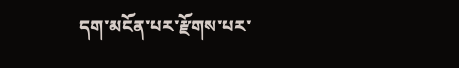དག་མངོན་པར་རྫོགས་པར་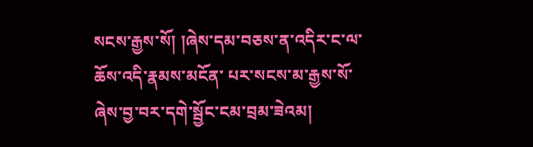སངས་རྒྱས་སོ། །ཞེས་དམ་བཅས་ན་འདིར་ང་ལ་ཆོས་འདི་རྣམས་མངོན་ པར་སངས་མ་རྒྱས་སོ་ཞེས་བྱ་བར་དགེ་སྦྱོང་ངམ་བྲམ་ཟེའམ།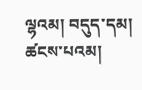ལྷའམ། བདུད་དམ། ཚངས་པའམ།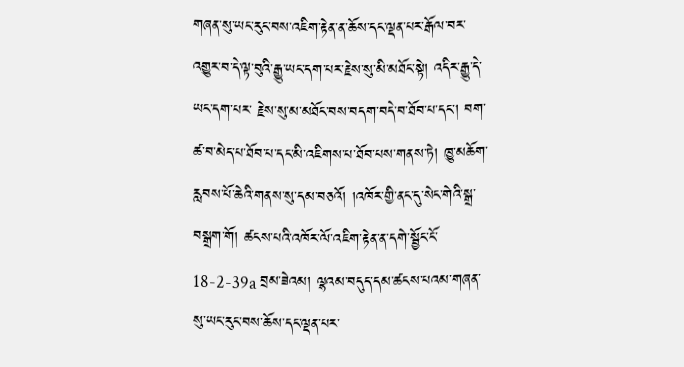གཞན་སུ་ཡང་རུང་བས་འཇིག་རྟེན་ན་ཆོས་དང་ལྡན་པར་རྒོལ་བར་འགྱུར་བ་དེ་ལྟ་བུའི་རྒྱུ་ཡང་དག་པར་རྗེས་སུ་མི་མཐོང་སྟེ། འདིར་རྒྱུ་དེ་ཡང་དག་པར་ རྗེས་སུ་མ་མཐོང་བས་བདག་བདེ་བ་ཐོབ་པ་དང་། བག་ཚ་བ་མེད་པ་ཐོབ་པ་དང་མི་འཇིགས་པ་ཐོབ་པས་གནས་ཏེ། ཁྱུ་མཆོག་རླབས་པོ་ཆེའི་གནས་སུ་དམ་བཅའོ། །འཁོར་གྱི་ནང་དུ་སེང་གེའི་སྒྲ་བསྒྲག་གོ། ཚངས་པའི་འཁོར་ལོ་འཇིག་རྟེན་ན་དགེ་སྦྱོང་ངོ་ 18-2-39a བྲམ་ཟེའམ། ལྷའམ་བདུད་དམ་ཚངས་པའམ་གཞན་སུ་ཡང་རུང་བས་ཆོས་དང་ལྡན་པར་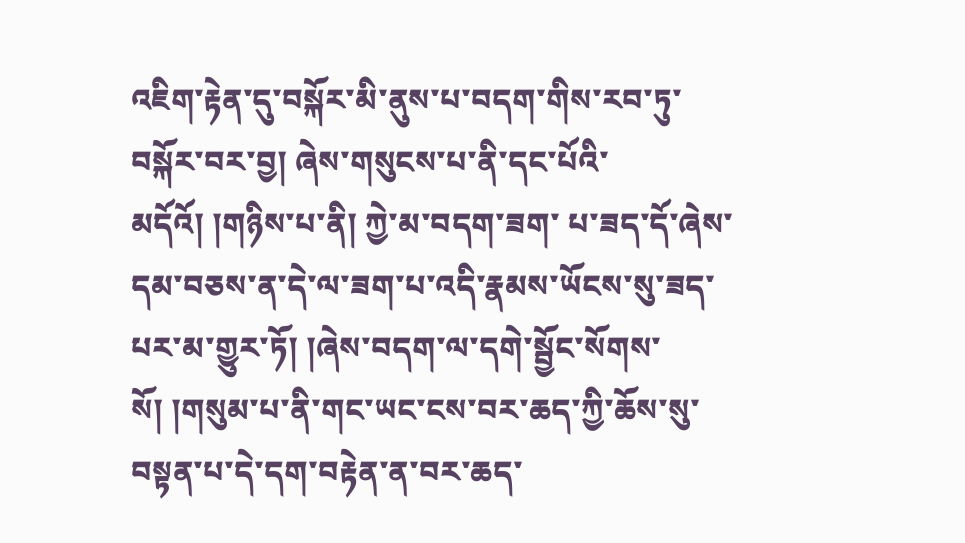འཇིག་རྟེན་དུ་བསྐོར་མི་ནུས་པ་བདག་གིས་རབ་ཏུ་བསྐོར་བར་བྱ། ཞེས་གསུངས་པ་ནི་དང་པོའི་མདོའོ། །གཉིས་པ་ནི། ཀྱེ་མ་བདག་ཟག་ པ་ཟད་དོ་ཞེས་དམ་བཅས་ན་དེ་ལ་ཟག་པ་འདི་རྣམས་ཡོངས་སུ་ཟད་པར་མ་གྱུར་ཏོ། །ཞེས་བདག་ལ་དགེ་སྦྱོང་སོགས་སོ། །གསུམ་པ་ནི་གང་ཡང་ངས་བར་ཆད་ཀྱི་ཆོས་སུ་བསྟན་པ་དེ་དག་བརྟེན་ན་བར་ཆད་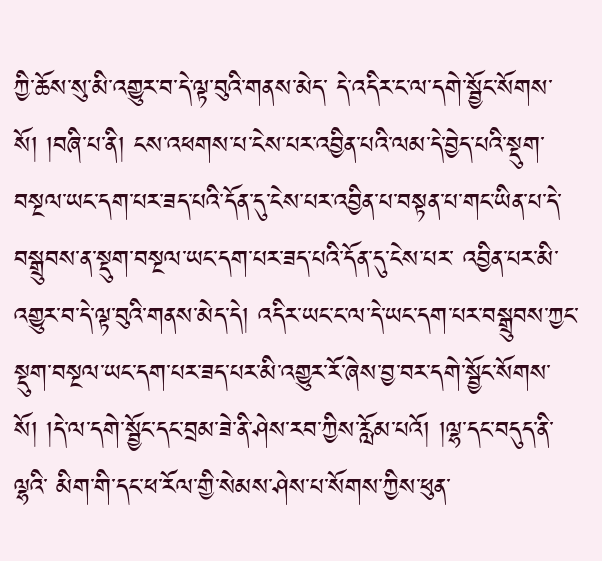ཀྱི་ཆོས་སུ་མི་འགྱུར་བ་དེ་ལྟ་བུའི་གནས་མེད་ དེ་འདིར་ང་ལ་དགེ་སྦྱོང་སོགས་སོ། །བཞི་པ་ནི། ངས་འཕགས་པ་ངེས་པར་འབྱིན་པའི་ལམ་དེ་བྱེད་པའི་སྡུག་བསྔལ་ཡང་དག་པར་ཟད་པའི་དོན་དུ་ངེས་པར་འབྱིན་པ་བསྟན་པ་གང་ཡིན་པ་དེ་བསྒྲུབས་ན་སྡུག་བསྔལ་ཡང་དག་པར་ཟད་པའི་དོན་དུ་ངེས་པར་ འབྱིན་པར་མི་འགྱུར་བ་དེ་ལྟ་བུའི་གནས་མེད་དེ། འདིར་ཡང་ང་ལ་དེ་ཡང་དག་པར་བསྒྲུབས་ཀྱང་སྡུག་བསྔལ་ཡང་དག་པར་ཟད་པར་མི་འགྱུར་རོ་ཞེས་བྱ་བར་དགེ་སྦྱོང་སོགས་སོ། །དེ་ལ་དགེ་སྦྱོང་དང་བྲམ་ཟེ་ནི་ཤེས་རབ་ཀྱིས་རློམ་པའོ། །ལྷ་དང་བདུད་ནི་ལྷའི་ མིག་གི་དང་ཕ་རོལ་གྱི་སེམས་ཤེས་པ་སོགས་ཀྱིས་ཕུན་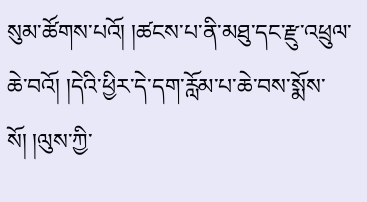སུམ་ཚོགས་པའོ། །ཚངས་པ་ནི་མཐུ་དང་རྫུ་འཕྲུལ་ཆེ་བའོ། །དེའི་ཕྱིར་དེ་དག་རློམ་པ་ཆེ་བས་སྨོས་སོ། །ལུས་ཀྱི་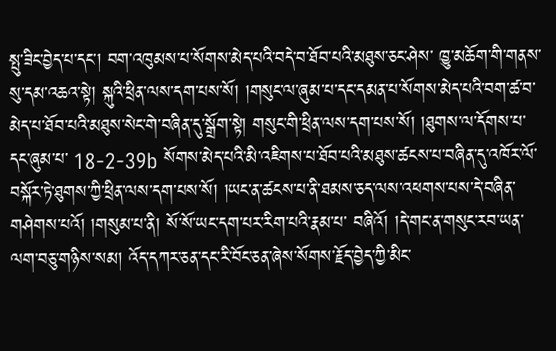སྤུ་ཟིང་བྱེད་པ་དང་། བག་འཁུམས་པ་སོགས་མེད་པའི་བདེ་བ་ཐོབ་པའི་མཐུས་ཅང་ཤེས་ ཁྱུ་མཆོག་གི་གནས་སུ་དམ་འཆའ་སྟེ། སྐུའི་ཕྲིན་ལས་དག་པས་སོ། །གསུང་ལ་ཞུམ་པ་དང་དམན་པ་སོགས་མེད་པའི་བག་ཚ་བ་མེད་པ་ཐོབ་པའི་མཐུས་སེང་གེ་བཞིན་དུ་སྒྲོག་སྟེ། གསུང་གི་ཕྲིན་ལས་དག་པས་སོ། །ཐུགས་ལ་དོགས་པ་དང་ཞུམ་པ་ 18-2-39b སོགས་མེད་པའི་མི་འཇིགས་པ་ཐོབ་པའི་མཐུས་ཚངས་པ་བཞིན་དུ་འཁོར་ལོ་བསྐོར་ཏེ་ཐུགས་ཀྱི་ཕྲིན་ལས་དག་པས་སོ། །ཡང་ན་ཚངས་པ་ནི་ཐམས་ཅད་ལས་འཕགས་པས་དེ་བཞིན་གཤེགས་པའོ། །གསུམ་པ་ནི། སོ་སོ་ཡང་དག་པར་རིག་པའི་རྣམ་པ་ བཞིའོ། །དེ་གང་ན་གསུང་རབ་ཡན་ལག་བཅུ་གཉིས་སམ། འོད་དཀར་ཅན་དང་རི་བོང་ཅན་ཞེས་སོགས་རྗོད་བྱེད་ཀྱི་མིང་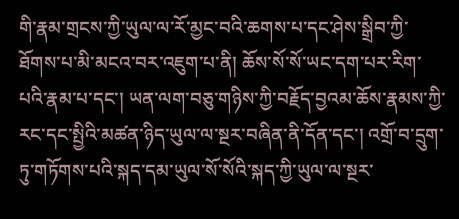གི་རྣམ་གྲངས་ཀྱི་ཡུལ་ལ་རོ་མྱང་བའི་ཆགས་པ་དང་ཤེས་སྒྲིབ་ཀྱི་ཐོགས་པ་མི་མངའ་བར་འཇུག་པ་ནི། ཆོས་སོ་སོ་ཡང་དག་པར་རིག་ པའི་རྣམ་པ་དང་། ཡན་ལག་བཅུ་གཉིས་ཀྱི་བརྗོད་བྱའམ་ཆོས་རྣམས་ཀྱི་རང་དང་སྤྱིའི་མཚན་ཉིད་ཡུལ་ལ་སྔར་བཞིན་ནི་དོན་དང་། འགྲོ་བ་དྲུག་ཏུ་གཏོགས་པའི་སྐད་དམ་ཡུལ་སོ་སོའི་སྐད་ཀྱི་ཡུལ་ལ་སྔར་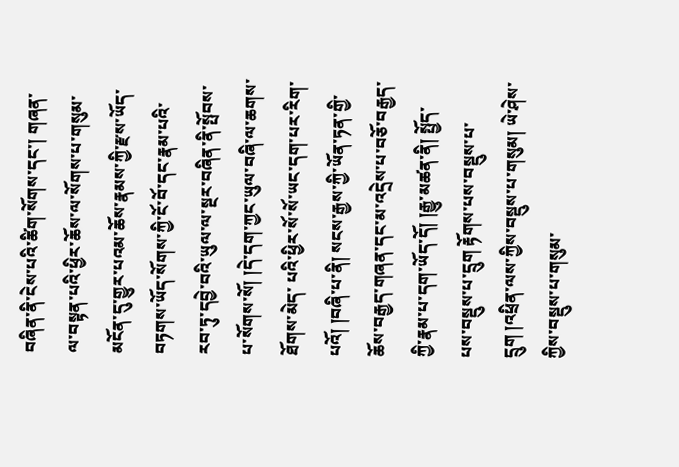བཞིན་ནི་ངེས་པའི་ཚིག་སོགས་དང་། གཞན་ ལ་བསྟན་པའི་ཕྱིར་ཆོས་ལ་སོགས་པ་གསུམ་མངོན་དུ་གྱུར་པའམ་ཆོས་རྣམས་ཀྱི་རྫས་ཡོད་བཏགས་ཡོད་སོགས་ཀྱི་ངོ་བོ་དང་རྣམ་པའི་རབ་ཏུ་དབྱེ་བའི་ཡུལ་ལ་སྔར་བཞིན་ནི་སྤོབས་པ་སོགས་སོ། །དེ་དག་ཀྱང་ཡུལ་བཞི་ལ་ཆགས་ཐོགས་མེད་ པའི་ཕྱིར་སོ་སོ་ཡང་དག་པར་རིག་པའོ། །བཞི་པ་ནི། སངས་རྒྱས་ཀྱི་ཡོན་ཏན་གྱི་ཆོས་བརྒྱད་གཞན་དང་མ་འདྲེས་པ་བཅོ་བརྒྱད་ཀྱི་རྣམ་པ་དག་ཡོད་དོ། །རྒྱུ་མཚན་ནི། སྤྱོད་པས་བསྡུས་པ་དྲུག རྟོགས་པས་བསྡུས་པ་དྲུག །འཕྲིན་ལས་ཀྱིས་བསྡུས་པ་གསུམ། ཡེ་ཤེས་ཀྱིས་བསྡུས་པ་གསུམ་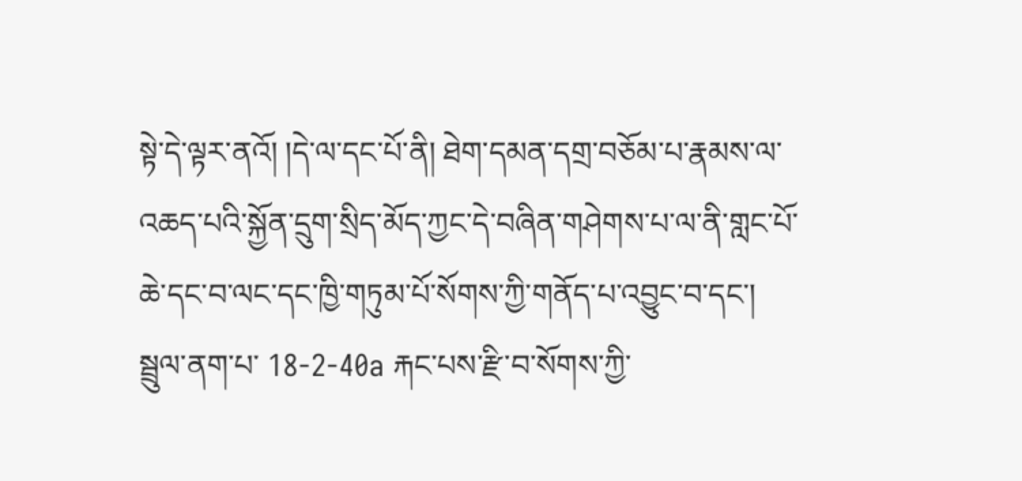སྟེ་དེ་ལྟར་ནའོ། །དེ་ལ་དང་པོ་ནི། ཐེག་དམན་དགྲ་བཅོམ་པ་རྣམས་ལ་འཆད་པའི་སྐྱོན་དྲུག་སྲིད་མོད་ཀྱང་དེ་བཞིན་གཤེགས་པ་ལ་ནི་གླང་པོ་ཆེ་དང་བ་ལང་དང་ཁྱི་གཏུམ་པོ་སོགས་ཀྱི་གནོད་པ་འབྱུང་བ་དང་། སྦྲུལ་ནག་པ་ 18-2-40a རྐང་པས་རྫི་བ་སོགས་ཀྱི་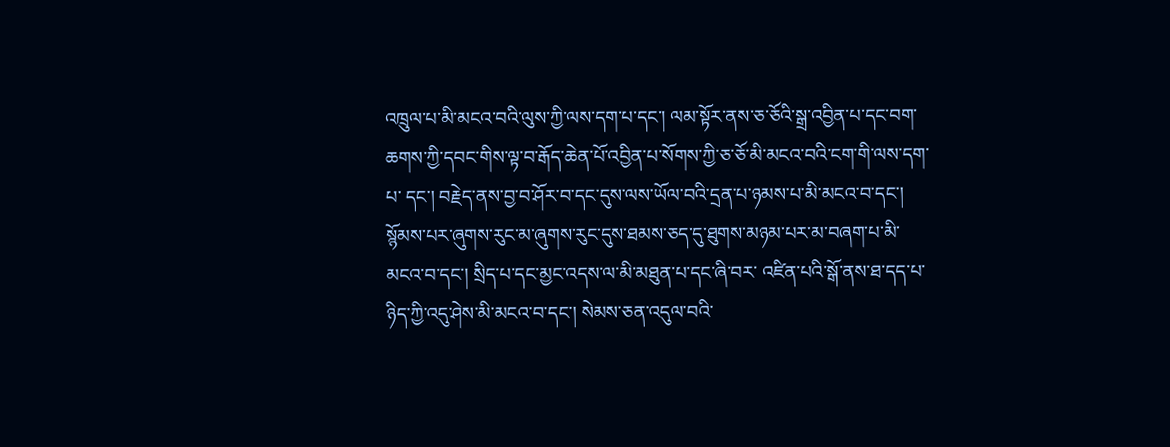འཁྲུལ་པ་མི་མངའ་བའི་ལུས་ཀྱི་ལས་དག་པ་དང་། ལམ་སྟོར་ནས་ཅ་ཅོའི་སྒྲ་འབྱིན་པ་དང་བག་ཆགས་ཀྱི་དབང་གིས་ལྟ་བ་རྒོད་ཆེན་པོ་འབྱིན་པ་སོགས་ཀྱི་ཅ་ཅོ་མི་མངའ་བའི་ངག་གི་ལས་དག་པ་ དང་། བརྗེད་ནས་བྱ་བ་ཤོར་བ་དང་དུས་ལས་ཡོལ་བའི་དྲན་པ་ཉམས་པ་མི་མངའ་བ་དང་། སྙོམས་པར་ཞུགས་རུང་མ་ཞུགས་རུང་དུས་ཐམས་ཅད་དུ་ཐུགས་མཉམ་པར་མ་བཞག་པ་མི་མངའ་བ་དང་། སྲིད་པ་དང་མྱང་འདས་ལ་མི་མཐུན་པ་དང་ཞི་བར་ འཛིན་པའི་སྒོ་ནས་ཐ་དད་པ་ཉིད་ཀྱི་འདུ་ཤེས་མི་མངའ་བ་དང་། སེམས་ཅན་འདུལ་བའི་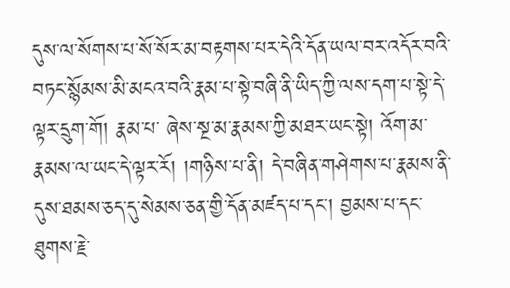དུས་ལ་སོགས་པ་སོ་སོར་མ་བརྟགས་པར་དེའི་དོན་ཡལ་བར་འདོར་བའི་བཏང་སྙོམས་མི་མངའ་བའི་རྣམ་པ་སྟེ་བཞི་ནི་ཡིད་ཀྱི་ལས་དག་པ་སྟེ་དེ་ལྟར་དྲུག་གོ། རྣམ་པ་ ཞེས་སྔ་མ་རྣམས་ཀྱི་མཐར་ཡང་སྟེ། འོག་མ་རྣམས་ལ་ཡང་དེ་ལྟར་རོ། །གཉིས་པ་ནི། དེ་བཞིན་གཤེགས་པ་རྣམས་ནི་དུས་ཐམས་ཅད་དུ་སེམས་ཅན་གྱི་དོན་མཛད་པ་དང་། བྱམས་པ་དང་ཐུགས་རྗེ་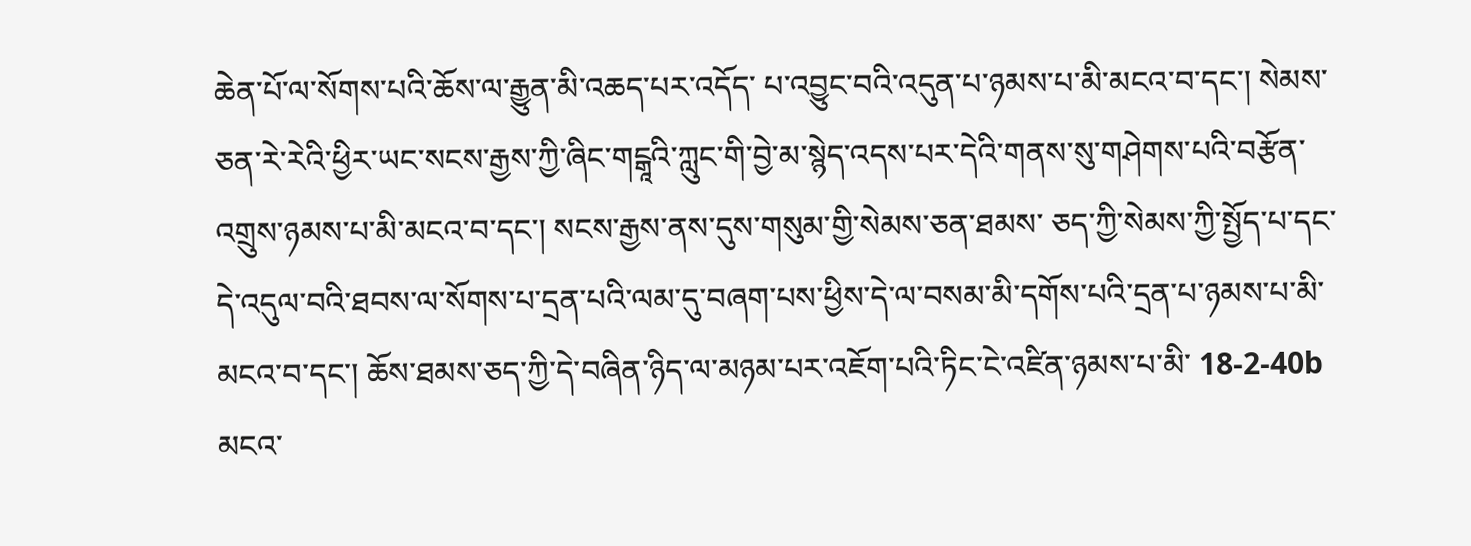ཆེན་པོ་ལ་སོགས་པའི་ཆོས་ལ་རྒྱུན་མི་འཆད་པར་འདོད་ པ་འབྱུང་བའི་འདུན་པ་ཉམས་པ་མི་མངའ་བ་དང་། སེམས་ཅན་རེ་རེའི་ཕྱིར་ཡང་སངས་རྒྱས་ཀྱི་ཞིང་གངྒཱའི་ཀླུང་གི་བྱེ་མ་སྙེད་འདས་པར་དེའི་གནས་སུ་གཤེགས་པའི་བརྩོན་འགྲུས་ཉམས་པ་མི་མངའ་བ་དང་། སངས་རྒྱས་ནས་དུས་གསུམ་གྱི་སེམས་ཅན་ཐམས་ ཅད་ཀྱི་སེམས་ཀྱི་སྤྱོད་པ་དང་དེ་འདུལ་བའི་ཐབས་ལ་སོགས་པ་དྲན་པའི་ལམ་དུ་བཞག་པས་ཕྱིས་དེ་ལ་བསམ་མི་དགོས་པའི་དྲན་པ་ཉམས་པ་མི་མངའ་བ་དང་། ཆོས་ཐམས་ཅད་ཀྱི་དེ་བཞིན་ཉིད་ལ་མཉམ་པར་འཇོག་པའི་ཏིང་ངེ་འཛིན་ཉམས་པ་མི་ 18-2-40b མངའ་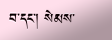བ་དང་། སེམས་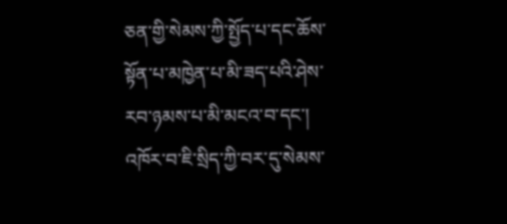ཅན་གྱི་སེམས་ཀྱི་སྤྱོད་པ་དང་ཆོས་སྟོན་པ་མཁྱེན་པ་མི་ཟད་པའི་ཤེས་རབ་ཉམས་པ་མི་མངའ་བ་དང་། འཁོར་བ་ཇི་སྲིད་ཀྱི་བར་དུ་སེམས་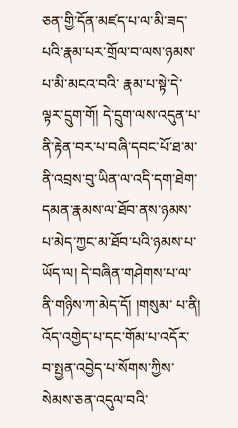ཅན་གྱི་དོན་མཛད་པ་ལ་མི་ཟད་པའི་རྣམ་པར་གྲོལ་བ་ལས་ཉམས་པ་མི་མངའ་བའི་ རྣམ་པ་སྟེ་དེ་ལྟར་དྲུག་གོ། དེ་དྲུག་ལས་འདུན་པ་ནི་རྟེན་བར་པ་བཞི་དབང་པོ་ཐ་མ་ནི་འབྲས་བུ་ཡིན་ལ་འདི་དག་ཐེག་དམན་རྣམས་ལ་ཐོབ་ནས་ཉམས་པ་མེད་ཀྱང་མ་ཐོབ་པའི་ཉམས་པ་ཡོད་ལ། དེ་བཞིན་གཤེགས་པ་ལ་ནི་གཉིས་ཀ་མེད་དོ། །གསུམ་ པ་ནི། འོད་འགྱེད་པ་དང་གོམ་པ་འདོར་བ་སྤྱན་འབྱེད་པ་སོགས་ཀྱིས་སེམས་ཅན་འདུལ་བའི་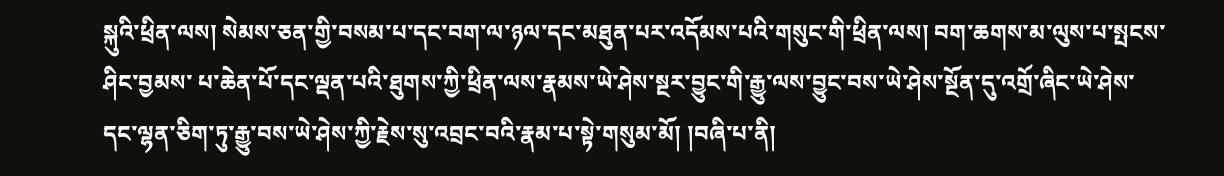སྐུའི་ཕྲིན་ལས། སེམས་ཅན་གྱི་བསམ་པ་དང་བག་ལ་ཉལ་དང་མཐུན་པར་འདོམས་པའི་གསུང་གི་ཕྲིན་ལས། བག་ཆགས་མ་ལུས་པ་སྤངས་ཤིང་བྱམས་ པ་ཆེན་པོ་དང་ལྡན་པའི་ཐུགས་ཀྱི་ཕྲིན་ལས་རྣམས་ཡེ་ཤེས་སྔར་བྱུང་གི་རྒྱུ་ལས་བྱུང་བས་ཡེ་ཤེས་སྔོན་དུ་འགྲོ་ཞིང་ཡེ་ཤེས་དང་ལྷན་ཅིག་ཏུ་རྒྱུ་བས་ཡེ་ཤེས་ཀྱི་རྗེས་སུ་འབྲང་བའི་རྣམ་པ་སྟེ་གསུམ་མོ། །བཞི་པ་ནི།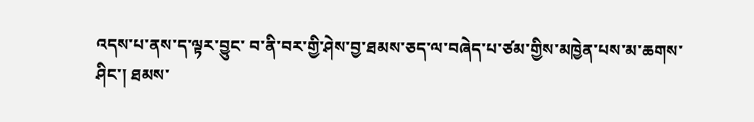འདས་པ་ནས་ད་ལྟར་བྱུང་ བ་ནི་བར་གྱི་ཤེས་བྱ་ཐམས་ཅད་ལ་བཞེད་པ་ཙམ་གྱིས་མཁྱེན་པས་མ་ཆགས་ཤིང་། ཐམས་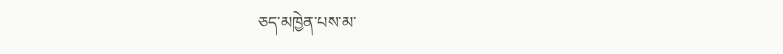ཅད་མཁྱེན་པས་མ་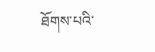ཐོགས་པའི་